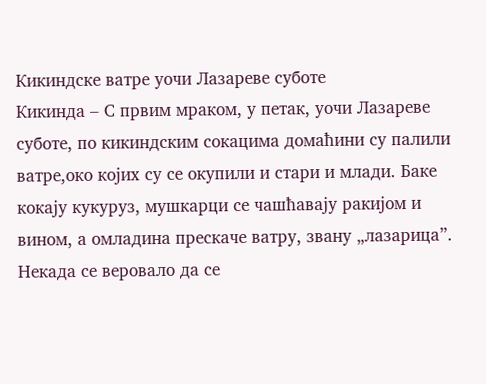Кикиндске ватре уочи Лазареве суботе
Кикинда – С првим мраком, у петак, уочи Лазареве суботе, по кикиндским сокацима домаћини су палили ватре,око којих су се окупили и стари и млади. Баке кокају кукуруз, мушкарци се чашћавају ракијом и вином, а омладина прескаче ватру, звану „лазарица”. Некада се веровало да се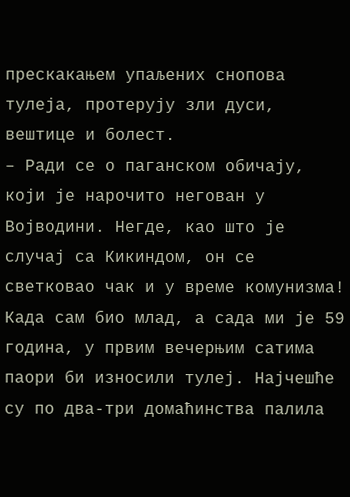прескакањем упаљених снопова тулеја, протерују зли дуси, вештице и болест.
– Ради се о паганском обичају, који је нарочито негован у Војводини. Негде, као што је случај са Кикиндом, он се светковао чак и у време комунизма! Када сам био млад, а сада ми је 59 година, у првим вечерњим сатима паори би износили тулеј. Најчешће су по два-три домаћинства палила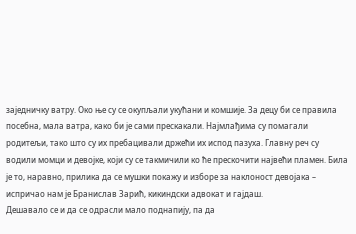заједничку ватру. Око ње су се окупљали укућани и комшије. За децу би се правила посебна, мала ватра, како би је сами прескакали. Најмлађима су помагали родитељи, тако што су их пребацивали држећи их испод пазуха. Главну реч су водили момци и девојке, који су се такмичили ко ће прескочити највећи пламен. Била је то, наравно, прилика да се мушки покажу и изборе за наклоност девојака – испричао нам је Бранислав Зарић, кикиндски адвокат и гајдаш.
Дешавало се и да се одрасли мало поднапију, па да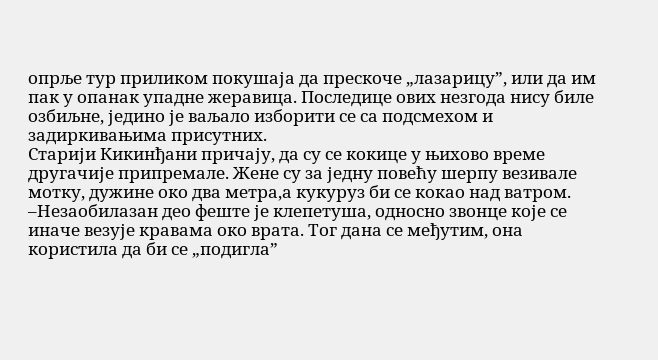опрље тур приликом покушаја да прескоче „лазарицу”, или да им пак у опанак упадне жеравица. Последице ових незгода нису биле озбиљне, једино је ваљало изборити се са подсмехом и задиркивањима присутних.
Старији Кикинђани причају, да су се кокице у њихово време другачије припремале. Жене су за једну повећу шерпу везивале мотку, дужине око два метра,а кукуруз би се кокао над ватром.
–Незаобилазан део феште је клепетуша, односно звонце које се иначе везује кравама око врата. Тог дана се међутим, она користила да би се „подигла”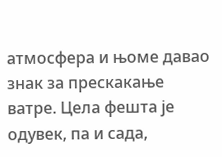атмосфера и њоме давао знак за прескакање ватре. Цела фешта је одувек, па и сада,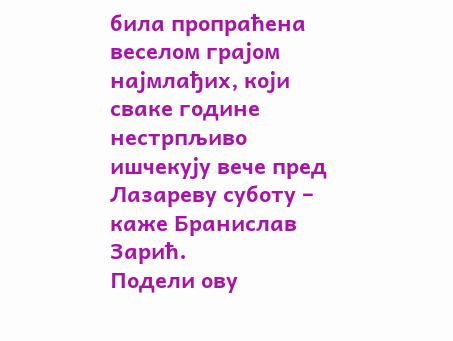била пропраћена веселом грајом најмлађих, који сваке године нестрпљиво ишчекују вече пред Лазареву суботу – каже Бранислав Зарић.
Подели ову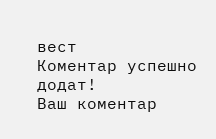вест
Комeнтар успeшно додат!
Ваш комeнтар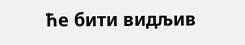ћe бити видљив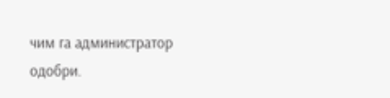чим га администратор одобри.